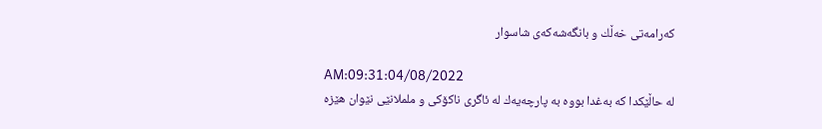كه‌رامه‌تی خه‌ڵك و بانگه‌شه‌كه‌ی شاسوار

AM:09:31:04/08/2022
له‌ حاڵێكدا كه‌ به‌غدا بووه‌ به‌ پارچه‌یه‌ك له‌ ئاگری ناكۆكی و ململانێی نێوان هێزه‌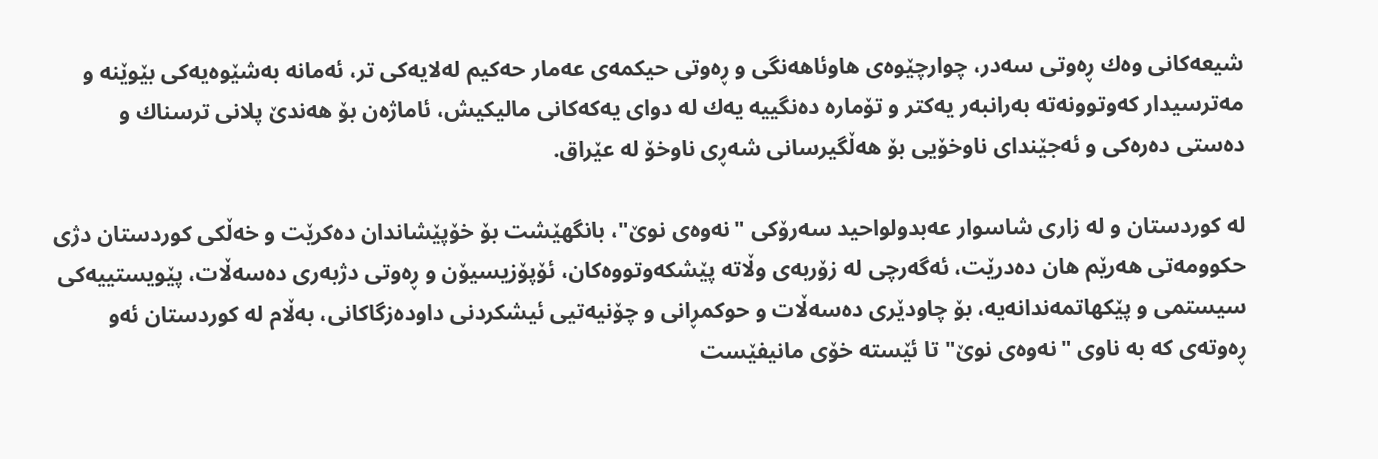شیعه‌كانی وه‌ك ڕه‌وتی سه‌در، چوارچێوه‌ی هاوئاهه‌نگی و ڕه‌وتی حیكمه‌ی عه‌مار حه‌كیم له‌لایه‌كی تر، ئه‌مانه‌ به‌شێوه‌یه‌كی بێوێنه‌ و مه‌ترسیدار كه‌وتوونه‌ته‌ به‌رانبه‌ر یه‌كتر و تۆماره‌ ده‌نگییه‌ یه‌ك له‌ دوای یه‌كه‌كانی مالیكیش، ئاماژه‌ن بۆ هه‌ندێ پلانی ترسناك و ده‌ستی ده‌ره‌كی و ئه‌جێندای ناوخۆیی بۆ هه‌ڵگیرسانی شه‌ڕی ناوخۆ له‌ عێراق.

له‌ كوردستان و له‌ زاری شاسوار عه‌بدولواحید سه‌رۆكی "نه‌وه‌ی نوێ"، بانگهێشت بۆ خۆپێشاندان ده‌كرێت و خه‌ڵكی كوردستان دژی حكوومه‌تی هه‌رێم هان ده‌درێت، ئه‌گه‌رچی له‌ زۆربه‌ی وڵاته‌ پێشكه‌وتووه‌كان، ئۆپۆزیسیۆن و ڕه‌وتی دژبه‌ری ده‌سه‌ڵات، پێویستییه‌كی سیستمی و پێكهاتمه‌ندانه‌یه‌، بۆ چاودێری ده‌سه‌ڵات و حوكمڕانی و چۆنیه‌تیی ئیشكردنی داوده‌زگاكانی، به‌ڵام له‌ كوردستان ئه‌و ڕه‌وته‌ی كه‌ به‌ ناوی "نه‌وه‌ی نوێ" تا ئێسته‌ خۆی مانیفێست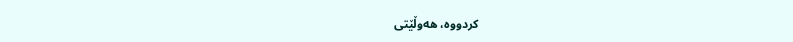كردووه‌، هه‌وڵێتی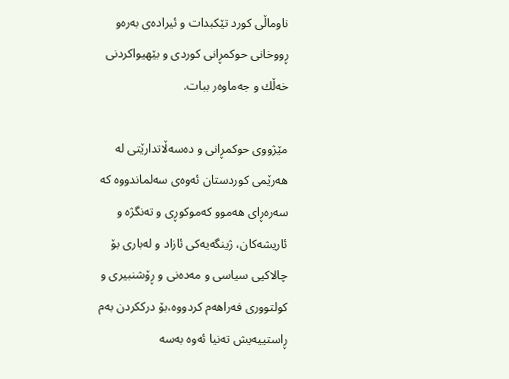ناوماڵی كورد تێكبدات و ئیراده‌ی به‌ره‌و ڕووخانی حوكمڕانی كوردی و بێهیواكردنی خه‌ڵك و جه‌ماوه‌ر ببات.

مێژووی حوكمڕانی و ده‌سه‌ڵاتدارێتی له‌ هه‌رێمی كوردستان ئه‌وه‌ی سه‌لماندووه‌ كه‌ سه‌ره‌ڕای هه‌موو كه‌موكوڕی و ته‌نگژه‌ و ئاریشه‌كان، ژینگه‌یه‌كی ئازاد و له‌باری بۆ چالاكیی سیاسی و مه‌ده‌نی و ڕۆشنبیری و كولتووری فه‌راهه‌م كردووه،‌بۆ درككردن به‌م ڕاستییه‌یش ته‌نیا ئه‌وه‌ به‌سه‌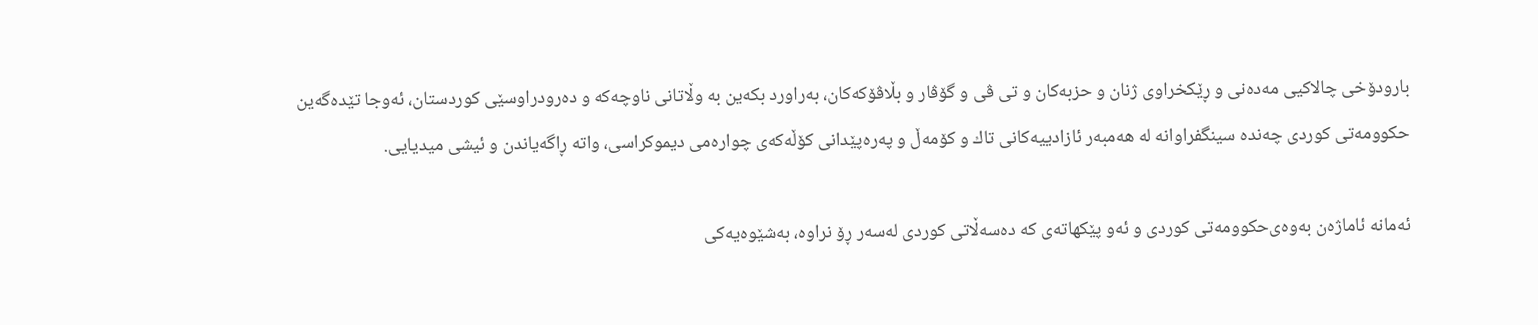بارودۆخی چالاكیی مه‌ده‌نی و ڕێكخراوی ژنان و حزبه‌كان و تی ڤی و گۆڤار و بڵاڤۆكه‌كان، به‌راورد بكه‌ین به‌ وڵاتانی ناوچه‌كه‌ و ده‌رودراوسێی كوردستان، ئه‌وجا تێده‌گه‌ین حكوومه‌تی كوردی چه‌نده‌ سینگفراوانه‌ له‌ هه‌مبه‌ر ئازادییه‌كانی تاك و كۆمه‌ڵ و په‌ره‌پێدانی كۆڵه‌كه‌ی چواره‌می دیموكراسی، واته‌ ڕاگه‌یاندن و ئیشی میدیایی.

ئه‌مانه‌ ئاماژه‌ن به‌وه‌ی‌حكوومه‌تی كوردی و ئه‌و پێكهاته‌ی كه‌ ده‌سه‌ڵاتی كوردی له‌سه‌ر ڕۆ نراوه‌، به‌شێوه‌یه‌كی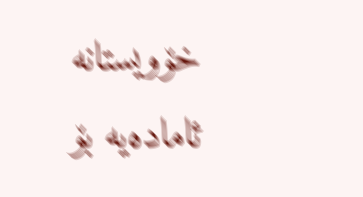خۆویستانه‌ ئاماده‌یه‌ بۆ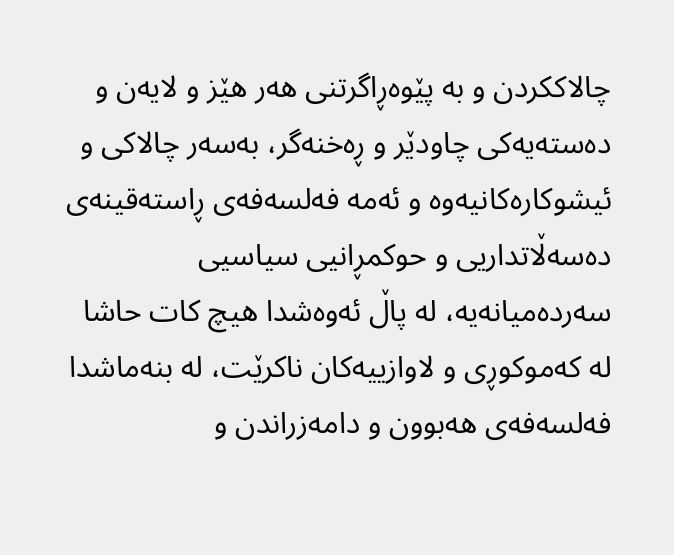چالاككردن و به‌ پێوه‌ڕاگرتنی هه‌ر هێز و لایه‌ن و ده‌سته‌یه‌كی چاودێر و ڕه‌خنه‌گر، به‌سه‌ر چالاكی و ئیشوكاره‌كانیه‌وه‌ و ئه‌مه‌ فه‌لسه‌فه‌ی ڕاسته‌قینه‌ی ده‌سه‌ڵاتداریی و حوكمڕانیی سیاسیی سه‌رده‌میانه‌یه‌، له‌ پاڵ ئه‌وه‌شدا هیچ كات حاشا له‌ كه‌موكوڕی و لاوازییه‌كان ناكرێت، له‌ بنه‌ماشدا فه‌لسه‌فه‌ی هه‌بوون و دامه‌زراندن و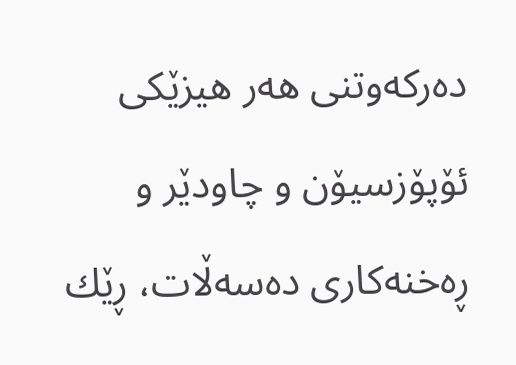ده‌ركه‌وتنی هه‌ر هیزێكی ئۆپۆزسیۆن و چاودێر و ڕه‌خنه‌كاری ده‌سه‌ڵات، ڕێك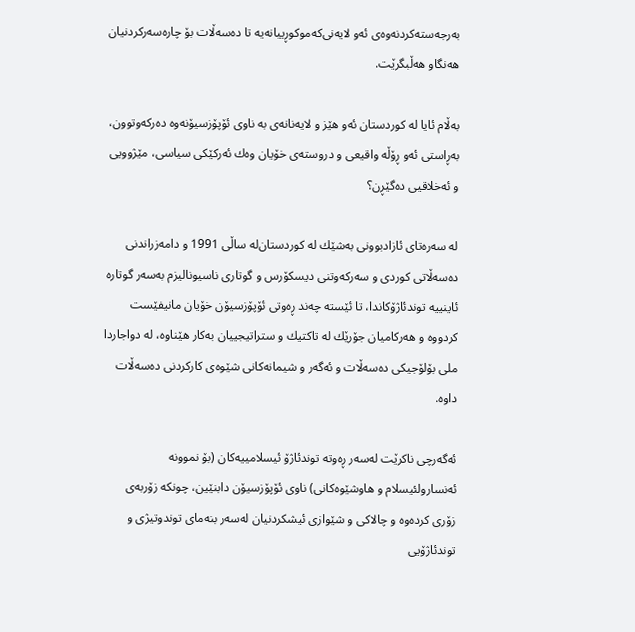به‌رجه‌سته‌كردنه‌وه‌ی ئه‌و لایه‌نی‌كه‌موكوڕییانه‌یه‌ تا ده‌سه‌ڵات بۆ چاره‌سه‌ركردنیان هه‌نگاو هه‌ڵبگرێت.

به‌ڵام ئایا له‌ كوردستان ئه‌و هێز و لایه‌نانه‌ی به‌ ناوی ئۆپۆزسیۆنه‌وه‌ ده‌ركه‌وتوون، به‌ڕاستی ئه‌و ڕۆڵه‌ واقیعی و دروسته‌ی خۆیان وه‌ك ئه‌ركێكی سیاسی، مێژوویی و ئه‌خلاقیی ده‌گێڕن؟

له‌ سه‌ره‌تای ئازادبوونی به‌شێك له‌ كوردستان‌له‌ ساڵی 1991 و دامه‌زراندنی ده‌سه‌ڵاتی كوردی و سه‌ركه‌وتنی دیسكۆرس و گوتاری ناسیونالیزم به‌سه‌ر گوتاره‌ ئاینییه‌ توندئاژۆكاندا، تا ئێسته‌ چه‌ند ڕه‌وتی ئۆپۆزسیۆن خۆیان مانیفێست كردووه‌ و هه‌ركامیان جۆرێك له‌ تاكتیك و ستراتیجییان به‌كار هێناوه‌، له‌ دواجاردا ملی بۆ‌لۆجیكی ده‌سه‌ڵات و ئه‌گه‌ر و شیمانه‌كانی شێوه‌ی كاركردنی ده‌سه‌ڵات داوه‌.

ئه‌گه‌رچی ناكرێت له‌سه‌ر ڕه‌وته‌ توندئاژۆ ئیسلامییه‌كان (بۆ نموونه‌ ئه‌نسارولئیسلام و هاوشێوه‌كانی) ناوی ئۆپۆزسیۆن دابنێین، چونكه‌ زۆربه‌ی زۆری كرده‌وه‌ و چالاكی و شێوازی ئیشكردنیان له‌سه‌ر بنه‌مای توندوتیژی و توندئاژۆیی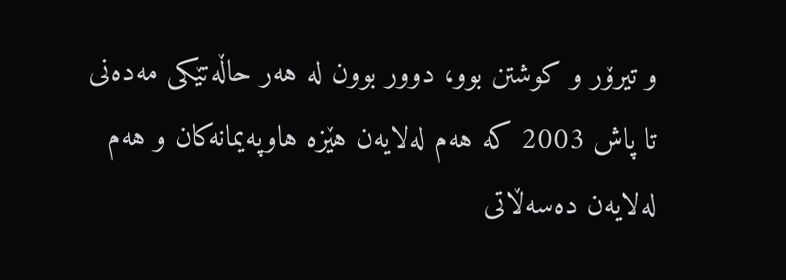و تیرۆر و كوشتن بوو، دوور بوون له‌ هه‌ر حاڵه‌تێكی مه‌ده‌نی تا پاش 2003 كه‌ هه‌م له‌لایه‌ن هێزه‌ هاوپه‌یمانه‌كان و هه‌م له‌لایه‌ن ده‌سه‌ڵاتی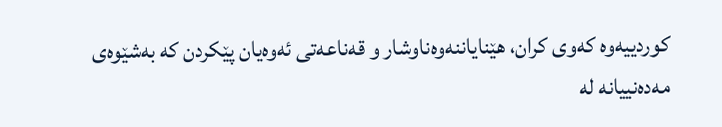كوردییه‌وه‌ كه‌وی كران، هێنایاننه‌وه‌‌ناوشار و قه‌ناعه‌تی ئه‌وه‌یان پێكردن كه‌ به‌شێوه‌ی مه‌ده‌نییانه‌ له‌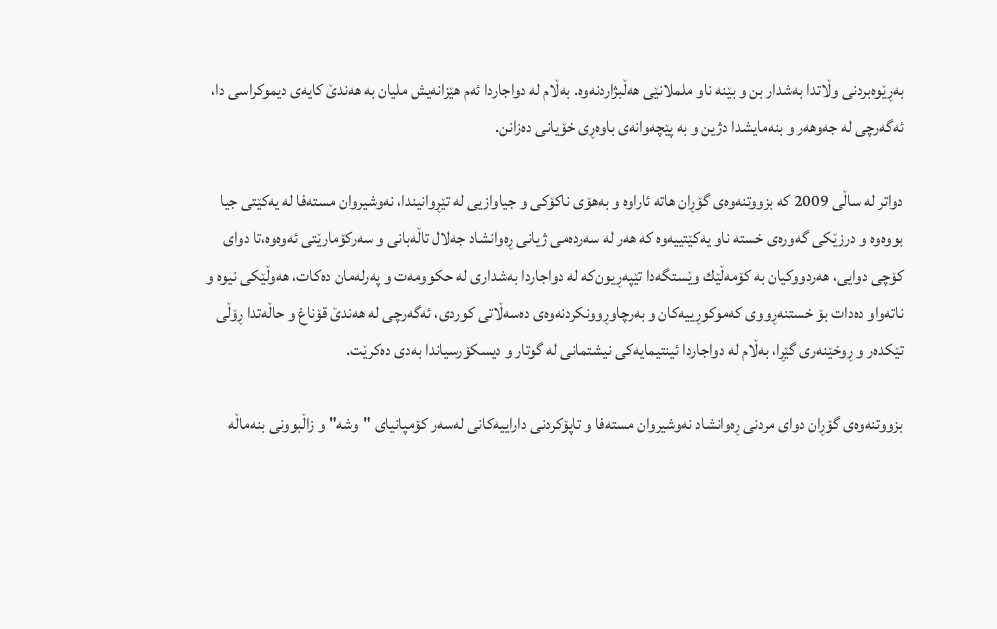به‌ڕێوه‌بردنی وڵاتدا به‌شدار بن و بێنه‌ ناو ململانێی هه‌ڵبژاردنه‌وه‌. به‌ڵام له‌ دواجاردا ئه‌م هێزانه‌یش ملیان به‌ هه‌ندێ كایه‌ی دیموكراسی دا، ئه‌گه‌رچی له‌ جه‌وهه‌ر و بنه‌مایشدا دژین و به‌ پێچه‌وانه‌ی باوه‌ڕ‌ی خۆیانی ده‌زانن.

دواتر له‌ ساڵی 2009 كه‌ بزووتنه‌وه‌ی گۆڕان هاته‌ ئاراوه‌ و به‌هۆی ناكۆكی و جیاوازیی له‌ تێڕوانیندا، نه‌وشیروان مسته‌فا له‌ یه‌كێتی جیا بووه‌وه‌ و درزێكی گه‌وره‌ی خسته‌ ناو یه‌كێتییه‌وه‌ كه‌ هه‌ر له‌ سه‌رده‌می ژیانی ڕه‌وانشاد جه‌لال تاڵه‌بانی و سه‌ركۆمارێتی ئه‌وه‌وه،‌تا دوای كۆچی دوایی، هه‌ردووكیان به‌ كۆمه‌ڵێك وێستگه‌دا تێپه‌ڕیون‌كه‌ له‌ دواجاردا به‌شداری له‌ حكوومه‌ت و په‌رله‌مان ده‌كات، هه‌وڵێكی نیوه‌ و ناته‌واو ده‌دات بۆ خستنه‌ڕووی كه‌موكوڕییه‌كان و به‌رچاوڕوونكردنه‌وه‌ی ده‌سه‌ڵاتی كوردی، ئه‌گه‌رچی له‌ هه‌ندێ قۆناغ و حاڵه‌تدا ڕۆڵی تێكده‌ر و ڕوخێنه‌ری ‌گێڕا، به‌ڵام له‌ دواجاردا ئینتیمایه‌كی نیشتمانی له‌ گوتار و دیسكۆرسیاندا به‌دی ده‌كرێت.

بزووتنه‌وه‌ی گۆڕان دوای مردنی ڕه‌وانشاد نه‌وشیروان مسته‌فا و تاپۆكردنی داراییه‌كانی له‌سه‌ر كۆمپانیای "وشه‌" و زاڵبوونی بنه‌ماڵه‌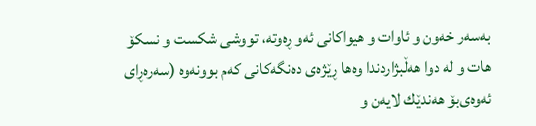به‌سه‌ر خه‌ون و ئاوات و هیواكانی ئه‌و ڕه‌وته‌، تووشی شكست و نسكۆ هات و له‌ دوا هه‌ڵبژاردندا وه‌ها ڕێژه‌ی ده‌نگه‌كانی كه‌م بوونه‌وه‌ (سه‌ره‌ڕای ئه‌وه‌ی‌بۆ هه‌ندێك لایه‌ن و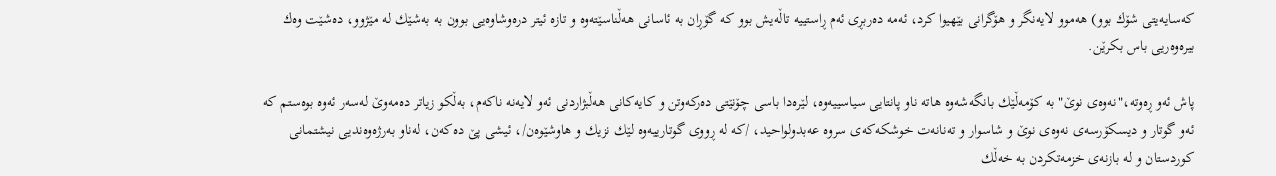كه‌سایه‌یتی شۆك بوو) هه‌موو لایه‌نگر و هۆگرانی بێهیوا كرد، ئه‌مه‌ ده‌ربڕی ئه‌م ڕاستییه‌ تاڵه‌یش بوو كه‌ گۆڕان به‌ ئاسانی هه‌ڵناسێته‌وه‌ و تازه‌ ئیتر دره‌وشاوه‌یی بوون به‌ به‌شێك له‌ مێژوو، ده‌شێت وه‌ك بیره‌وه‌ریی باس بكرێن.

پاش ئه‌و ڕه‌وته،‌"نه‌وه‌ی نوێ" به‌ كۆمه‌ڵێك بانگه‌شه‌وه‌ هاته‌ ناو پانتایی سیاسییه‌وه‌، لێره‌دا باسی چۆنێتی ده‌ركه‌وتن و كایه‌كانی هه‌ڵبژاردنی ئه‌و لایه‌نه‌ ناكه‌م، به‌ڵكو زیاتر ده‌مه‌وێ له‌سه‌ر ئه‌وه‌ بوه‌ستم كه‌ ئه‌و گوتار و دیسكۆرسه‌ی نه‌وه‌ی نوێ و شاسوار و ته‌نانه‌ت خوشكه‌كه‌ی سروه‌ عه‌بدولواحید، /كه‌ له‌ ڕووی گوتارییه‌وه‌ لێك نزیك و هاوشێوه‌ن/، ئیشی پێ ده‌كه‌ن، له‌ناو به‌رژه‌وه‌ندیی نیشتمانی كوردستان و له‌ بازنه‌ی خزمه‌تكردن به‌ خه‌ڵك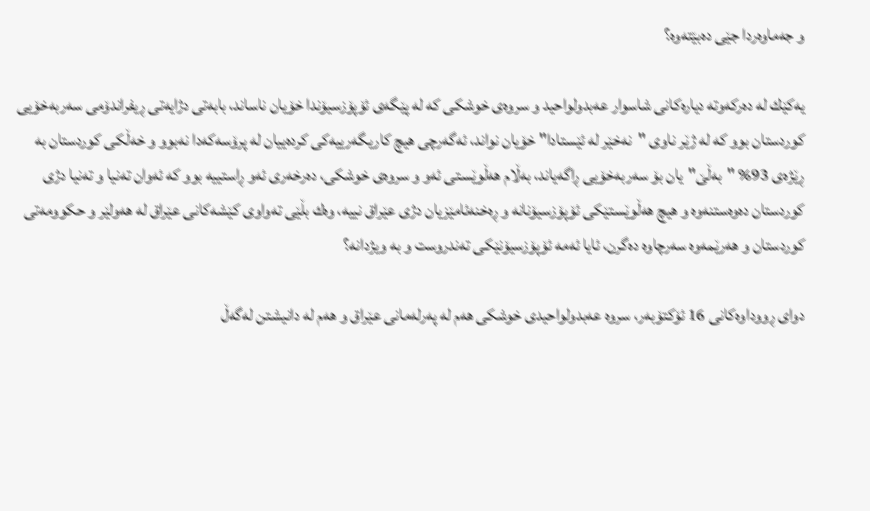و جه‌ماوه‌ردا جێی ده‌بێته‌وه‌؟

یه‌كێك له‌ ده‌ركه‌و‌ته‌ دیاره‌كانی شاسوار عه‌بدولواحید و سروه‌ی خوشكی كه‌ له‌ پێگه‌ی ئۆپۆزسیۆندا خۆیان ناساند، بابه‌تی دژایه‌تی ڕیفراندۆمی سه‌ربه‌خۆیی كوردستان بوو كه‌ له‌ ژێر ناوی "نه‌خێر له‌ ئێستادا" خۆیان نواند، ئه‌گه‌رچی هیچ كاریگه‌رییه‌كی كرده‌ییان له‌ پرۆسه‌كه‌دا نه‌بوو و خه‌ڵكی كوردستان به‌ ڕێژه‌ی 93% "به‌ڵێ"یان بۆ سه‌ربه‌خۆیی ڕاگه‌یاند، به‌ڵام هه‌ڵوێستی ئه‌و و سروه‌ی خوشكی، ده‌رخه‌ری ئه‌و ڕاستییه‌ بوو كه‌ ئه‌وان ته‌نیا و ته‌نیا دژی كوردستان ده‌وه‌ستنه‌وه‌ و هیچ هه‌ڵوێستێكی ئۆپۆزسیۆنانه‌ و ڕه‌خنه‌ئامێزیان دژی عێراق نییه‌، وه‌ك بڵێی ته‌واوی كێشه‌كانی عێراق له‌ هه‌ولێر و حكوومه‌تی كوردستان و هه‌رێمه‌وه‌ سه‌رچاوه‌ ده‌گرن، ئایا ئه‌مه‌ ئۆپۆزسیۆنێكی ته‌ندروست و به‌ ویژدانه‌؟

دوای ڕووداوه‌كانی 16 ئۆكتۆبه‌ر، سروه‌ عه‌بدولواحیدی خوشكی هه‌م له‌ په‌رله‌مانی عێراق و هه‌م له‌ دانیشتن له‌گه‌ڵ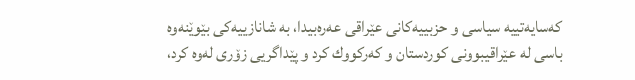كه‌سایه‌تییه‌ سیاسی و حزبییه‌كانی عێراقی عه‌ره‌بیدا، به‌ شانازییه‌كی بێوێنه‌وه‌ باسی له‌ عێراقیبوونی كوردستان و كه‌ركووك كرد و پێداگریی زۆری له‌وه‌ كرد،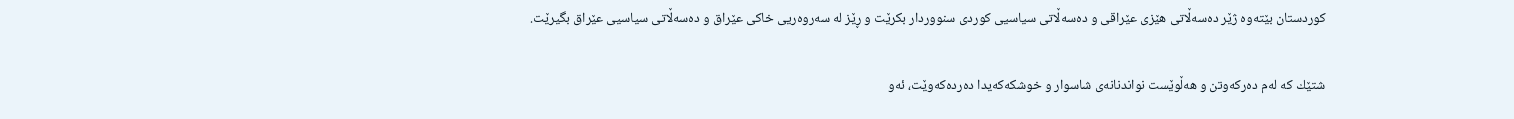كوردستان بێته‌وه‌ ژێر ده‌سه‌ڵاتی هێزی عێراقی و ده‌سه‌ڵاتی سیاسیی كوردی سنووردار بكرێت و ڕێز له‌ سه‌روه‌ریی خاكی عێراق و ده‌سه‌ڵاتی سیاسیی عێراق بگیرێت.

شتێك كه‌ له‌م ده‌ركه‌وتن و هه‌ڵوێست نواندنانه‌ی شاسوار و خوشكه‌كه‌یدا ده‌رده‌كه‌وێت، ئه‌و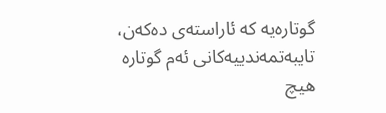گوتاره‌یه‌ كه‌ ئاراسته‌ی ده‌كه‌ن، تایبه‌تمه‌ندییه‌كانی ئه‌م گوتاره‌ هیچ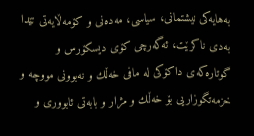به‌هایه‌كی نیشتمانی، سیاسی، مه‌ده‌نی و كۆمه‌ڵایه‌تی تێدا به‌دی ناكرێت، ئه‌گه‌رچی كۆی دیسكۆرس و گوتاره‌كه‌ی داكۆكی له‌ مافی خه‌ڵك و نه‌بوونی مووچه‌ و خزمه‌تگوزاریی بۆ خه‌ڵك و مژار و بابه‌تی ئابووری و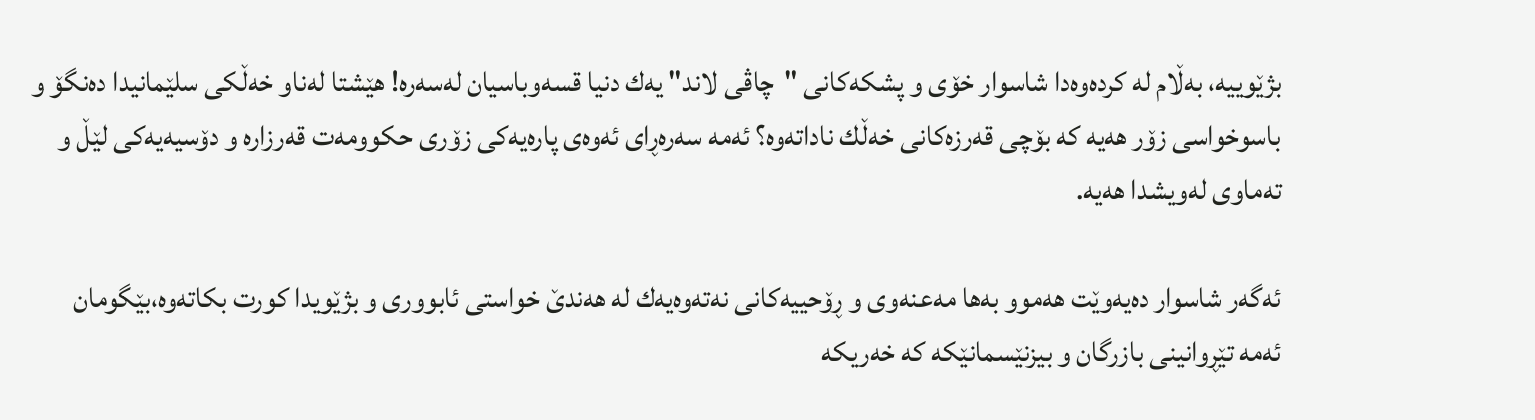بژێوییه‌، به‌ڵام له‌ كرده‌وه‌دا شاسوار خۆی و پشكه‌كانی "چاڤی لاند" یه‌ك دنیا قسه‌وباسیان له‌سه‌ره‌! هێشتا له‌ناو خه‌ڵكی سلێمانیدا ده‌نگۆ و باسوخواسی زۆر هه‌یه‌ كه‌ بۆچی قه‌رزه‌كانی خه‌ڵك ناداته‌وه‌؟ ئه‌مه‌ سه‌ره‌ڕای ئه‌وه‌ی پاره‌یه‌كی زۆری حكوومه‌ت قه‌رزاره‌ و دۆسیه‌یه‌‌كی لێڵ و ته‌ماوی له‌ویشدا هه‌یه‌.

ئه‌گه‌ر شاسوار ده‌یه‌وێت هه‌موو به‌ها مه‌عنه‌وی و ڕۆحییه‌كانی نه‌ته‌وه‌یه‌ك له‌ هه‌ندێ خواستی ئابووری و بژێویدا كورت بكاته‌وه،‌بێگومان ئه‌مه‌ تێڕوانینی بازرگان و بیزنێسمانێكه‌ كه‌ خه‌ریكه‌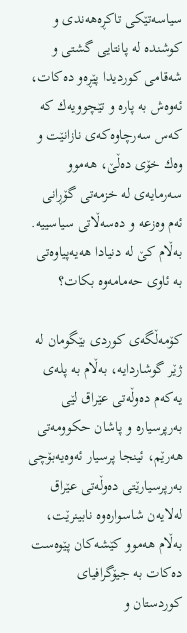سیاسه‌تێكی تاكڕه‌هه‌ندی و كوشنده‌ له‌ پانتایی گشتی و شه‌قامی كوردیدا پێڕه‌و ده‌كات، ئه‌وه‌ش به‌ پاره‌ و تێچوویه‌ك كه‌ كه‌س سه‌رچاوه‌كه‌ی نازانێت و وه‌ك خۆی ده‌ڵێ، هه‌موو سه‌رمایه‌ی له‌ خزمه‌تی گۆڕانی ئه‌م وه‌زعه‌ و ده‌سه‌ڵاتی سیاسییه‌. به‌ڵام كێ له‌ دنیادا هه‌یه‌‌پیاوه‌تی به‌ ئاوی حه‌مامه‌وه‌ بكات؟

كۆمه‌ڵگه‌ی كوردی بێگومان له‌ ژێر گوشاردایه، به‌ڵام به‌ پله‌ی یه‌كه‌م ده‌وڵه‌تی عێراق لێی به‌رپرسیاره‌ و پاشان حكوومه‌تی هه‌رێم، ئینجا پرسیار ئه‌وه‌یه‌‌بۆچی به‌رپرسیارێتی ده‌وڵه‌تی عێراق له‌لایه‌ن شاسواره‌وه‌ نابینرێت، به‌‌ڵام هه‌موو كێشه‌كان پێوه‌ست ده‌كات به‌ جیۆگرافیای كوردستان و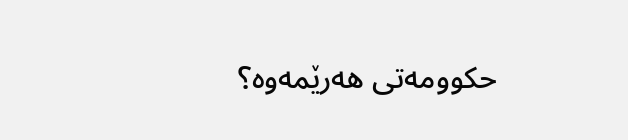حكوومه‌تی هه‌رێمه‌وه‌؟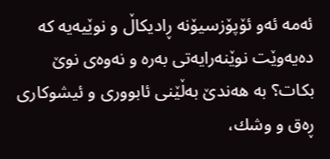ئه‌مه‌ ئه‌و ئۆپۆزسیۆنه‌ ڕادیكاڵ و نوێیه‌یه‌ كه‌ ده‌یه‌وێت نوێنه‌رایه‌تی به‌ره‌ و نه‌وه‌ی نوێ بكات؟ به‌ هه‌ندێ به‌ڵێنی ئابووری و ئیشوكاری ڕه‌ق و وشك،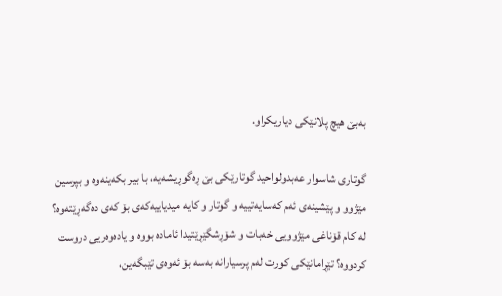به‌بێ هیچ پلانێكی دیاریكراو.

گوتاری شاسوار عه‌بدولواحید گوتارێكی بێ ڕه‌گوڕیشه‌یه‌، با بیر بكه‌ینه‌وه‌ و بپرسین مێژوو و پێشینه‌ی ئه‌م كه‌سایه‌تییه‌ و گوتار و كایه‌ میدیاییه‌كه‌ی بۆ كه‌ی ده‌گه‌ڕێته‌وه‌؟ له‌ كام قۆناغی مێژوویی خه‌بات و شۆڕشگێڕێتیدا ئاماده‌ بووه‌ و یاده‌وه‌ریی دروست كردووه‌؟ تێڕامانێكی كورت له‌م پرسیارانه‌ به‌سه‌ بۆ ئه‌وه‌ی تێبگه‌ین،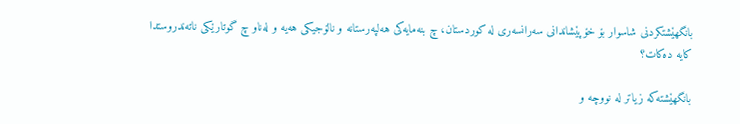بانگهێشتكردنی شاسوار بۆ خۆپێشاندانی سه‌رانسه‌ری له‌ كوردستان، چ بنه‌مایه‌كی هه‌لپه‌رستانه‌ و نالۆجیكی هه‌یه‌ و له‌ناو چ گوتارێكی ناته‌ندروستدا كایه‌ ده‌كات؟

بانگهێشته‌كه‌ زیاتر له‌ نووچه‌ و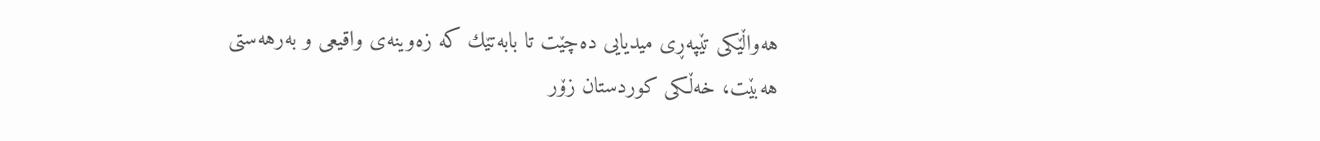هه‌واڵێكی تێپه‌ڕی میدیایی ده‌چێت تا بابه‌تێك كه‌ زه‌وینه‌ی واقیعی و به‌رهه‌ستی هه‌بێت، خه‌ڵكی كوردستان زۆر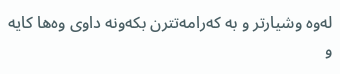له‌وه‌ وشیارتر و به‌ كه‌رامه‌تترن بكه‌ونه‌ داوی وه‌ها كایه‌ و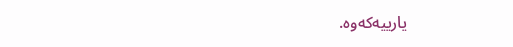یارییه‌كه‌وه.